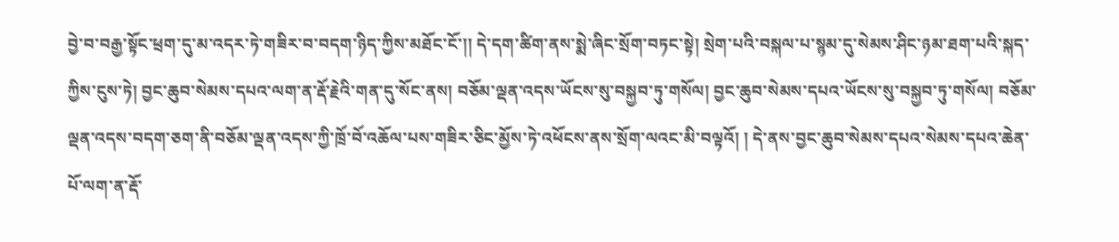བྱེ་བ་བརྒྱ་སྟོང་ཕྲག་དུ་མ་འདར་ཏེ་གཟིར་བ་བདག་ཉིད་ཀྱིས་མཐོང་ངོ་།། དེ་དག་ཚིག་ནས་སྨེ་ཞིང་སྲོག་བཏང་སྟེ། སྲེག་པའི་བསྐལ་པ་སྙམ་དུ་སེམས་ཤིང་ཉམ་ཐག་པའི་སྐད་ཀྱིས་ངུས་ཏེ། བྱང་ཆུབ་སེམས་དཔའ་ལག་ན་རྡོ་རྗེའི་གན་དུ་སོང་ནས། བཅོམ་ལྡན་འདས་ཡོངས་སུ་བསྐྱབ་ཏུ་གསོལ། བྱང་ཆུབ་སེམས་དཔའ་ཡོངས་སུ་བསྐྱབ་ཏུ་གསོལ། བཅོམ་ལྡན་འདས་བདག་ཅག་ནི་བཅོམ་ལྡན་འདས་ཀྱི་ཁྲོ་བོ་འཆོལ་པས་གཟིར་ཅིང་མྱོས་ཏེ་འཕོངས་ནས་སྲོག་ལའང་མི་བལྟའོ། ། དེ་ནས་བྱང་ཆུབ་སེམས་དཔའ་སེམས་དཔའ་ཆེན་པོ་ལག་ན་རྡོ་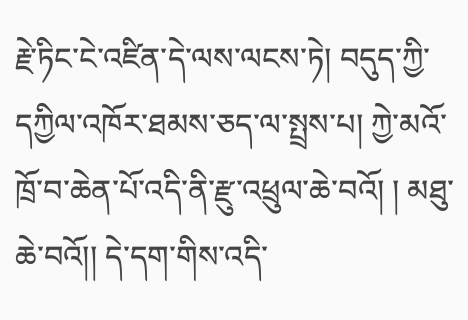རྗེ་ཏིང་ངེ་འཛིན་དེ་ལས་ལངས་ཏེ། བདུད་ཀྱི་དཀྱིལ་འཁོར་ཐམས་ཅད་ལ་སྤྲས་པ། ཀྱེ་མའོ་ཁྲོ་བ་ཆེན་པོ་འདི་ནི་རྫུ་འཕྲུལ་ཆེ་བའོ། ། མཐུ་ཆེ་བའོ།། དེ་དག་གིས་འདི་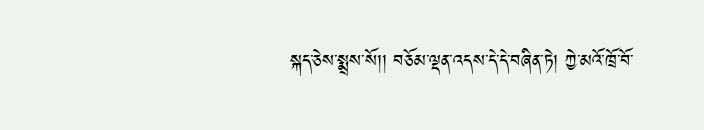སྐད་ཅེས་སྨྲས་སོ།། བཅོམ་ལྡན་འདས་དེ་དེ་བཞིན་ཏེ། ཀྱེ་མའོ་ཁྲོ་བོ་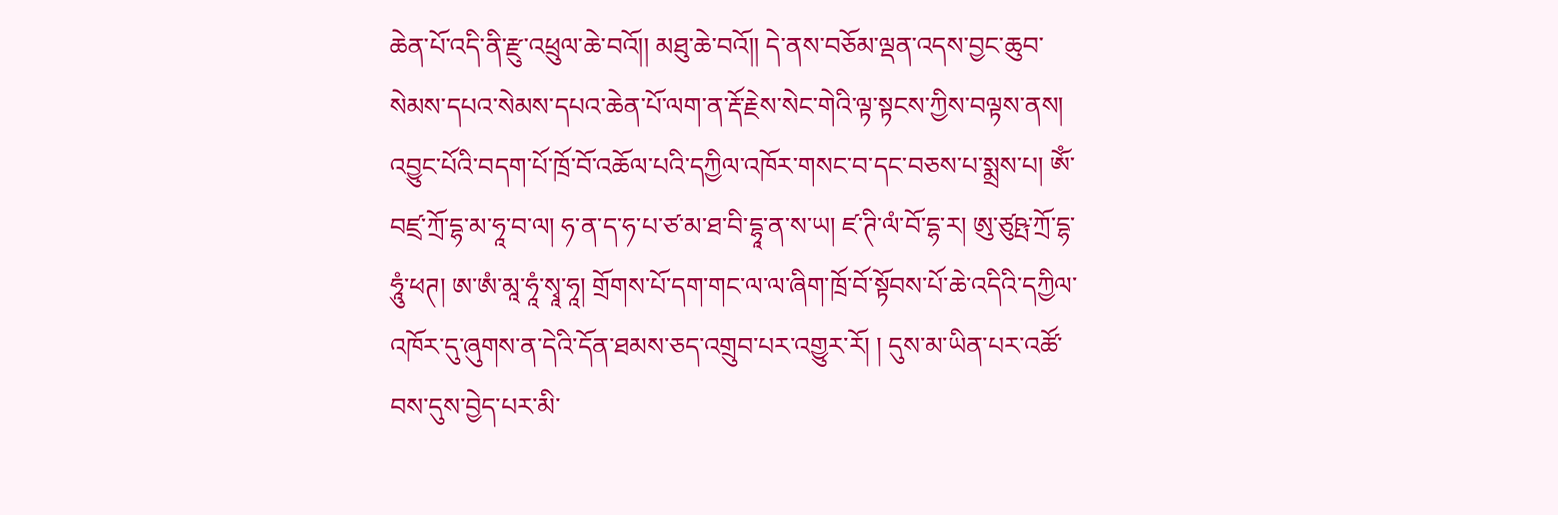ཆེན་པོ་འདི་ནི་རྫུ་འཕྲུལ་ཆེ་བའོ།། མཐུ་ཆེ་བའོ།། དེ་ནས་བཅོམ་ལྡན་འདས་བྱང་ཆུབ་སེམས་དཔའ་སེམས་དཔའ་ཆེན་པོ་ལག་ན་རྡོ་རྗེས་སེང་གེའི་ལྟ་སྟངས་ཀྱིས་བལྟས་ནས། འབྱུང་པོའི་བདག་པོ་ཁྲོ་བོ་འཆོལ་པའི་དཀྱིལ་འཁོར་གསང་བ་དང་བཅས་པ་སྨྲས་པ། ཨོཾ་བཛྲ་ཀྲོ་དྷ་མ་ཧཱ་བ་ལ། ཧ་ན་ད་ཧ་པ་ཙ་མ་ཐ་བི་དྷཱ་ན་ས་ཡ། ཛ་ཊི་ལཾ་བོ་དྷ་ར། ཨུ་ཙུཥྤ་ཀྲོ་དྷ་ཧཱུཾ་ཕཊ། ཨ་ཨཾ་མཱ་ཧཱཾ་སྭཱ་ཧཱ། གྲོགས་པོ་དག་གང་ལ་ལ་ཞིག་ཁྲོ་བོ་སྟོབས་པོ་ཆེ་འདིའི་དཀྱིལ་འཁོར་དུ་ཞུགས་ན་དེའི་དོན་ཐམས་ཅད་འགྲུབ་པར་འགྱུར་རོ། ། དུས་མ་ཡིན་པར་འཚོ་བས་དུས་བྱེད་པར་མི་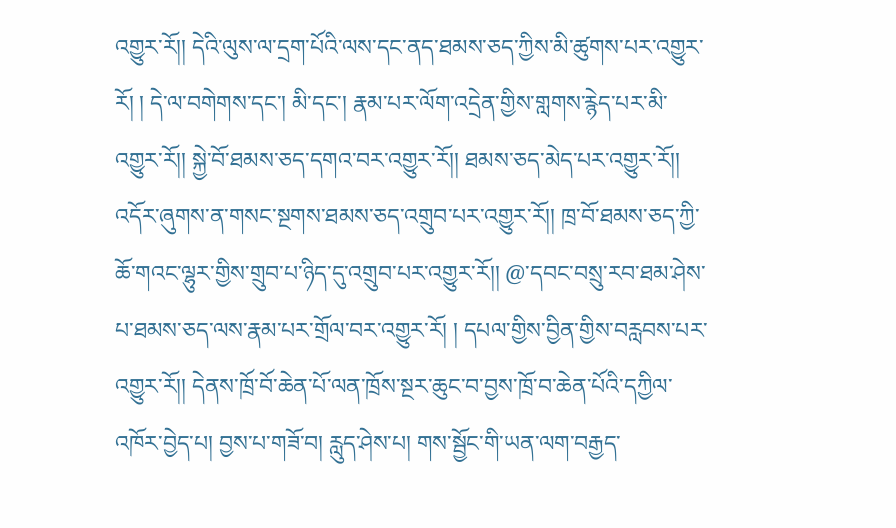འགྱུར་རོ།། དེའི་ལུས་ལ་དྲག་པོའི་ལས་དང་ནད་ཐམས་ཅད་ཀྱིས་མི་ཚུགས་པར་འགྱུར་རོ། ། དེ་ལ་བགེགས་དང་། མི་དང་། རྣམ་པར་ལོག་འདྲེན་གྱིས་གླགས་རྙེད་པར་མི་འགྱུར་རོ།། སྐྱེ་བོ་ཐམས་ཅད་དགའ་བར་འགྱུར་རོ།། ཐམས་ཅད་མེད་པར་འགྱུར་རོ།། འདོར་ཞུགས་ན་གསང་སྔགས་ཐམས་ཅད་འགྲུབ་པར་འགྱུར་རོ།། ཁྲ་བོ་ཐམས་ཅད་ཀྱི་ཆོ་གའང་ལྷུར་གྱིས་གྲུབ་པ་ཉིད་དུ་འགྲུབ་པར་འགྱུར་རོ།། @་དབང་བསྲུ་རབ་ཐམ་ཤེས་པ་ཐམས་ཅད་ལས་རྣམ་པར་གྲོལ་བར་འགྱུར་རོ། ། དཔལ་གྱིས་བྱིན་གྱིས་བརླབས་པར་འགྱུར་རོ།། དེནས་ཁྲོ་བོ་ཆེན་པོ་ལན་ཁྲོས་སྔར་ཆུང་བ་བྱས་ཁྲོ་བ་ཆེན་པོའི་དཀྱིལ་འཁོར་བྱེད་པ། བྱས་པ་གཟོ་བ། རླུད་ཤེས་པ། གས་སྦྱོང་གི་ཡན་ལག་བརྒྱད་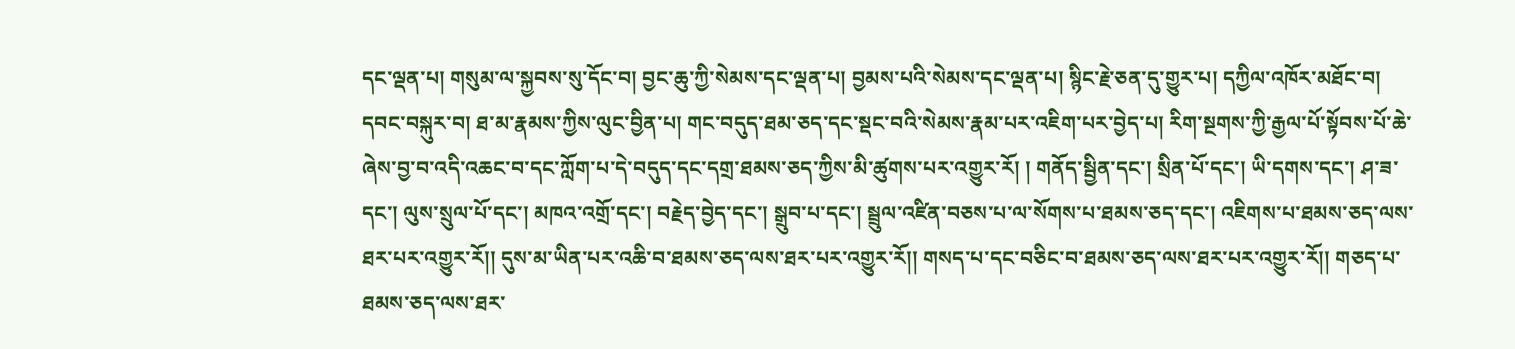དང་ལྡན་པ། གསུམ་ལ་སྐྱབས་སུ་དོང་བ། བྱང་ཆུ་ཀྱི་སེམས་དང་ལྡན་པ། བྱམས་པའི་སེམས་དང་ལྡན་པ། སྙིང་རྗེ་ཅན་དུ་གྱུར་པ། དཀྱིལ་འཁོར་མཐོང་བ། དབང་བསྐུར་བ། ཐ་མ་རྣམས་ཀྱིས་ལུང་བྱིན་པ། གང་བདུད་ཐམ་ཅད་དང་སྡང་བའི་སེམས་རྣམ་པར་འཇིག་པར་བྱེད་པ། རིག་སྔགས་ཀྱི་རྒྱལ་པོ་སྟོབས་པོ་ཆེ་ཞེས་བྱ་བ་འདི་འཆང་བ་དང་ཀློག་པ་དེ་བདུད་དང་དགྲ་ཐམས་ཅད་ཀྱིས་མི་ཚུགས་པར་འགྱུར་རོ། ། གནོད་སྦྱིན་དང་། སྲིན་པོ་དང་། ཡི་དགས་དང་། ཤ་ཟ་དང་། ལུས་སྲུལ་པོ་དང་། མཁའ་འགྲོ་དང་། བརྗེད་བྱེད་དང་། སྒྲུབ་པ་དང་། སྦྲུལ་འཛིན་བཅས་པ་ལ་སོགས་པ་ཐམས་ཅད་དང་། འཇིགས་པ་ཐམས་ཅད་ལས་ཐར་པར་འགྱུར་རོ།། དུས་མ་ཡིན་པར་འཆི་བ་ཐམས་ཅད་ལས་ཐར་པར་འགྱུར་རོ།། གསད་པ་དང་བཅིང་བ་ཐམས་ཅད་ལས་ཐར་པར་འགྱུར་རོ།། གཅད་པ་ཐམས་ཅད་ལས་ཐར་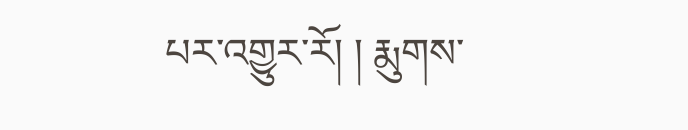པར་འགྱུར་རོ། ། རྨུགས་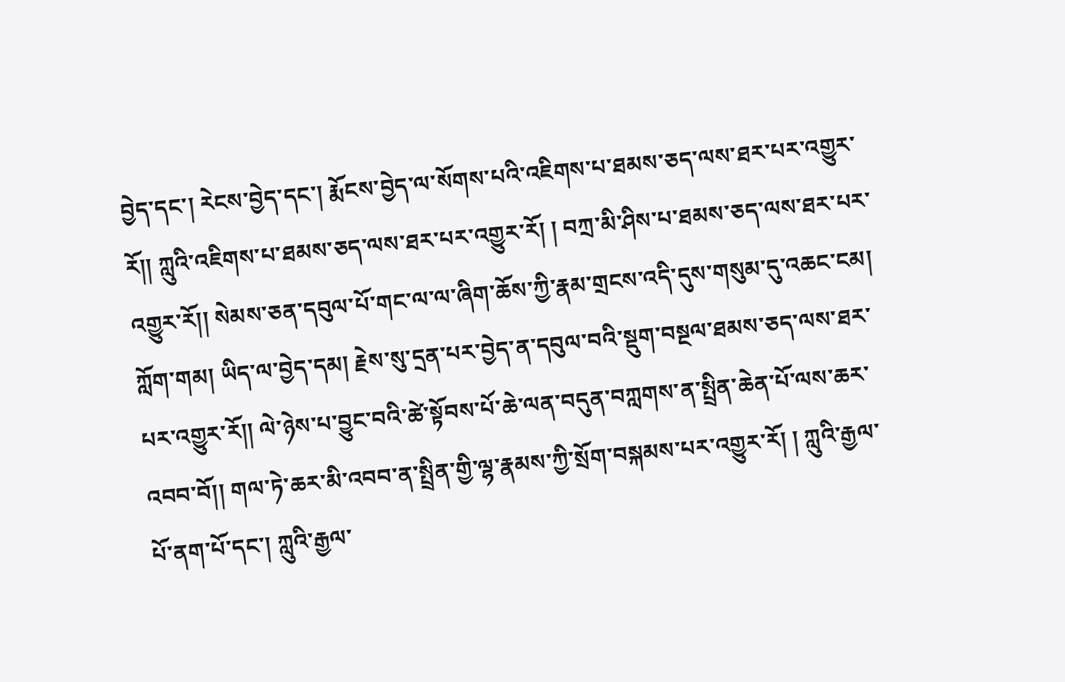བྱེད་དང་། རེངས་བྱེད་དང་། རྨོངས་བྱེད་ལ་སོགས་པའི་འཇིགས་པ་ཐམས་ཅད་ལས་ཐར་པར་འགྱུར་རོ།། ཀླུའི་འཇིགས་པ་ཐམས་ཅད་ལས་ཐར་པར་འགྱུར་རོ། ། བཀྲ་མི་ཤིས་པ་ཐམས་ཅད་ལས་ཐར་པར་འགྱུར་རོ།། སེམས་ཅན་དབུལ་པོ་གང་ལ་ལ་ཞིག་ཆོས་ཀྱི་རྣམ་གྲངས་འདི་དུས་གསུམ་དུ་འཆང་ངམ། ཀློག་གམ། ཡིད་ལ་བྱེད་དམ། རྗེས་སུ་དྲན་པར་བྱེད་ན་དབུལ་བའི་སྡུག་བསྔལ་ཐམས་ཅད་ལས་ཐར་པར་འགྱུར་རོ།། ལེ་ཉེས་པ་བྱུང་བའི་ཚེ་སྟོབས་པོ་ཆེ་ལན་བདུན་བཀླགས་ན་སྤྲིན་ཆེན་པོ་ལས་ཆར་འབབ་བོ།། གལ་ཏེ་ཆར་མི་འབབ་ན་སྤྲིན་གྱི་ལྷ་རྣམས་ཀྱི་སྲོག་བསྐམས་པར་འགྱུར་རོ། ། ཀླུའི་རྒྱལ་པོ་ནག་པོ་དང་། ཀླུའི་རྒྱལ་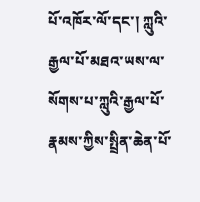པོ་འཁོར་ལོ་དང་། ཀླུའི་རྒྱལ་པོ་མཐའ་ཡས་ལ་སོགས་པ་ཀླུའི་རྒྱལ་པོ་རྣམས་ཀྱིས་སྤྲིན་ཆེན་པོ་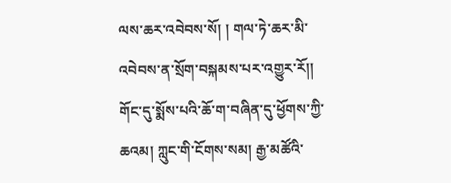ལས་ཆར་འབེབས་སོ། ། གལ་ཏེ་ཆར་མི་འབེབས་ན་སྲོག་བསྐམས་པར་འགྱུར་རོ།། གོང་དུ་སྨོས་པའི་ཆོ་ག་བཞིན་དུ་ཕྱོགས་ཀྱི་ཆའམ། ཀླུང་གི་ངོགས་སམ། རྒྱ་མཚོའི་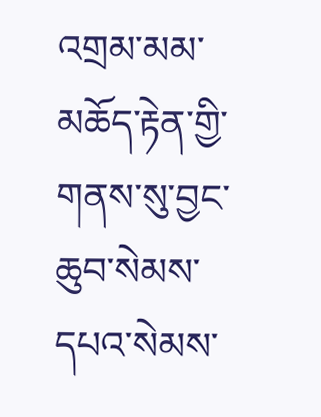འགྲམ་མམ་མཆོད་རྟེན་གྱི་གནས་སུ་བྱང་ཆུབ་སེམས་དཔའ་སེམས་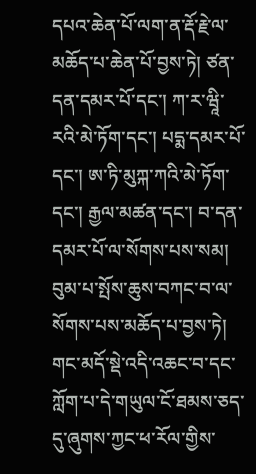དཔའ་ཆེན་པོ་ལག་ན་རྡོ་རྗེ་ལ་མཆོད་པ་ཆེན་པོ་བྱས་ཏེ། ཙན་དན་དམར་པོ་དང་། ཀ་ར་ཝཱི་རའི་མེ་ཏོག་དང་། པདྨ་དམར་པོ་དང་། ཨ་ཏི་མུཀྐ་ཀའི་མེ་ཏོག་དང་། རྒྱལ་མཚན་དང་། བ་དན་དམར་པོ་ལ་སོགས་པས་སམ། བུམ་པ་སྤོས་ཆུས་བཀང་བ་ལ་སོགས་པས་མཆོད་པ་བྱས་ཏེ། གང་མདོ་སྡེ་འདི་འཆང་བ་དང་ཀློག་པ་དེ་གཡུལ་ངོ་ཐམས་ཅད་དུ་ཞུགས་ཀྱང་ཕ་རོལ་གྱིས་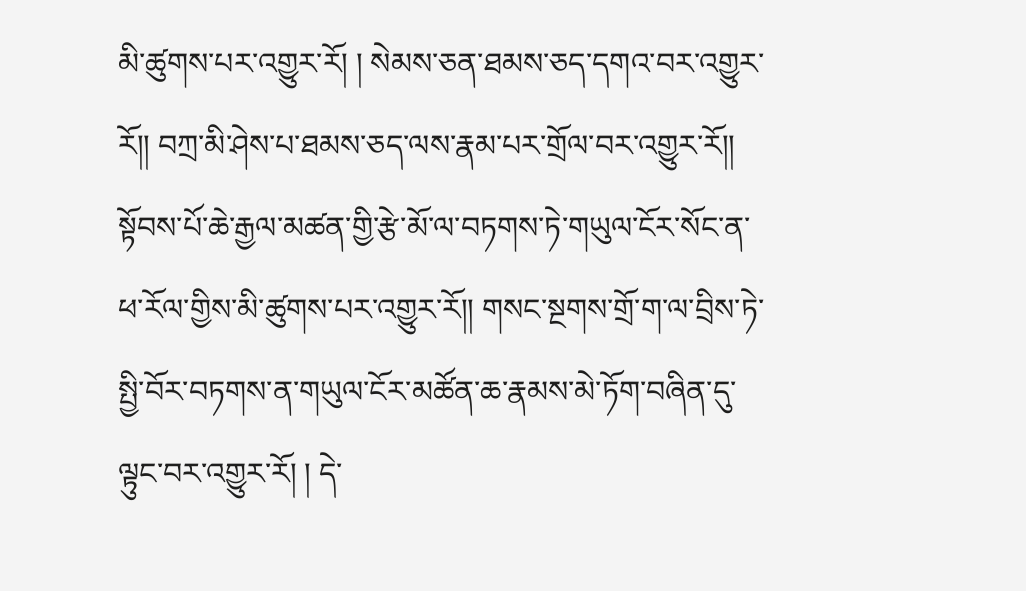མི་ཚུགས་པར་འགྱུར་རོ། ། སེམས་ཅན་ཐམས་ཅད་དགའ་བར་འགྱུར་རོ།། བཀྲ་མི་ཤེས་པ་ཐམས་ཅད་ལས་རྣམ་པར་གྲོལ་བར་འགྱུར་རོ།། སྟོབས་པོ་ཆེ་རྒྱལ་མཚན་གྱི་རྩེ་མོ་ལ་བཏགས་ཏེ་གཡུལ་ངོར་སོང་ན་ཕ་རོལ་གྱིས་མི་ཚུགས་པར་འགྱུར་རོ།། གསང་སྔགས་གྲོ་ག་ལ་བྲིས་ཏེ་སྤྱི་བོར་བཏགས་ན་གཡུལ་ངོར་མཚོན་ཆ་རྣམས་མེ་ཏོག་བཞིན་དུ་ལྟུང་བར་འགྱུར་རོ། ། དེ་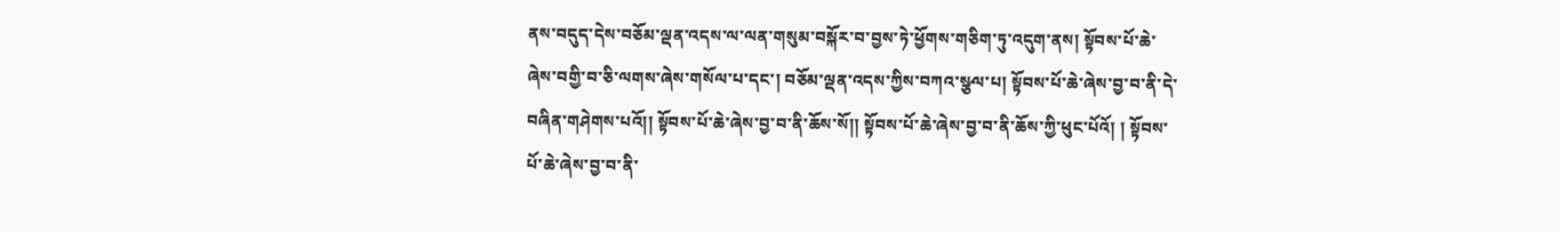ནས་བདུད་དེས་བཅོམ་ལྡན་འདས་ལ་ལན་གསུམ་བསྐོར་བ་བྱས་ཏེ་ཕྱོགས་གཅིག་ཏུ་འདུག་ནས། སྟོབས་པོ་ཆེ་ཞེས་བགྱི་བ་ཅི་ལགས་ཞེས་གསོལ་པ་དང་། བཅོམ་ལྡན་འདས་ཀྱིས་བཀའ་སྩལ་པ། སྟོབས་པོ་ཆེ་ཞེས་བྱ་བ་ནི་དེ་བཞིན་གཤེགས་པའོ།། སྟོབས་པོ་ཆེ་ཞེས་བྱ་བ་ནི་ཆོས་སོ།། སྟོབས་པོ་ཆེ་ཞེས་བྱ་བ་ནི་ཆོས་ཀྱི་ཕུང་པོའོ། ། སྟོབས་པོ་ཆེ་ཞེས་བྱ་བ་ནི་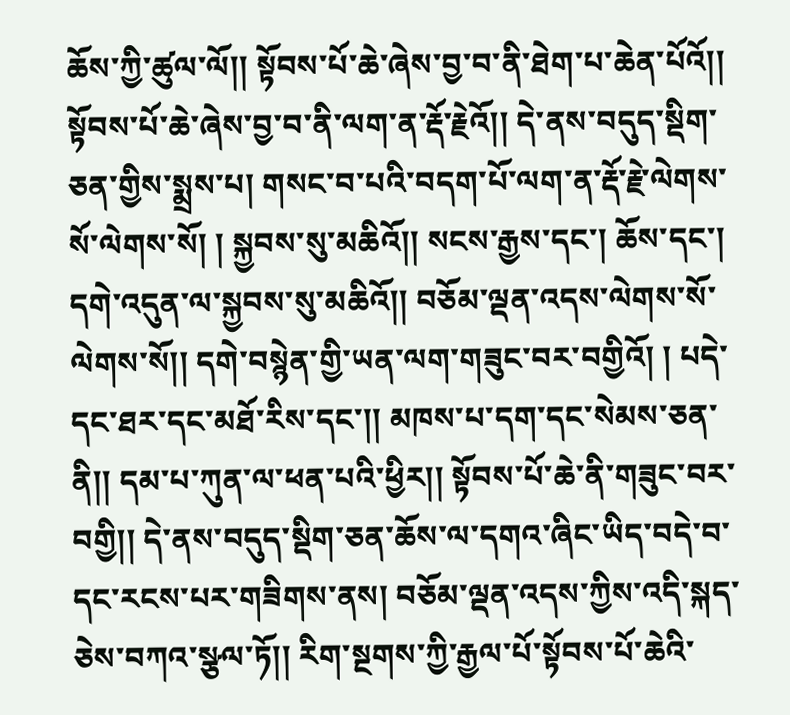ཆོས་ཀྱི་ཚུལ་ལོ།། སྟོབས་པོ་ཆེ་ཞེས་བྱ་བ་ནི་ཐེག་པ་ཆེན་པོའོ།། སྟོབས་པོ་ཆེ་ཞེས་བྱ་བ་ནི་ལག་ན་རྡོ་རྗེའོ།། དེ་ནས་བདུད་སྡིག་ཅན་གྱིས་སྨྲས་པ། གསང་བ་པའི་བདག་པོ་ལག་ན་རྡོ་རྗེ་ལེགས་སོ་ལེགས་སོ། ། སྐྱབས་སུ་མཆིའོ།། སངས་རྒྱས་དང་། ཆོས་དང་། དགེ་འདུན་ལ་སྐྱབས་སུ་མཆིའོ།། བཅོམ་ལྡན་འདས་ལེགས་སོ་ལེགས་སོ།། དགེ་བསྙེན་གྱི་ཡན་ལག་གཟུང་བར་བགྱིའོ། ། པདེ་དང་ཐར་དང་མཐོ་རིས་དང་།། མཁས་པ་དག་དང་སེམས་ཅན་ནི།། དམ་པ་ཀུན་ལ་ཕན་པའི་ཕྱིར།། སྟོབས་པོ་ཆེ་ནི་གཟུང་བར་བགྱི།། དེ་ནས་བདུད་སྡིག་ཅན་ཆོས་ལ་དགའ་ཞིང་ཡིད་བདེ་བ་དང་རངས་པར་གཟིགས་ནས། བཅོམ་ལྡན་འདས་ཀྱིས་འདི་སྐད་ཅེས་བཀའ་སྩལ་ཏོ།། རིག་སྔགས་ཀྱི་རྒྱལ་པོ་སྟོབས་པོ་ཆེའི་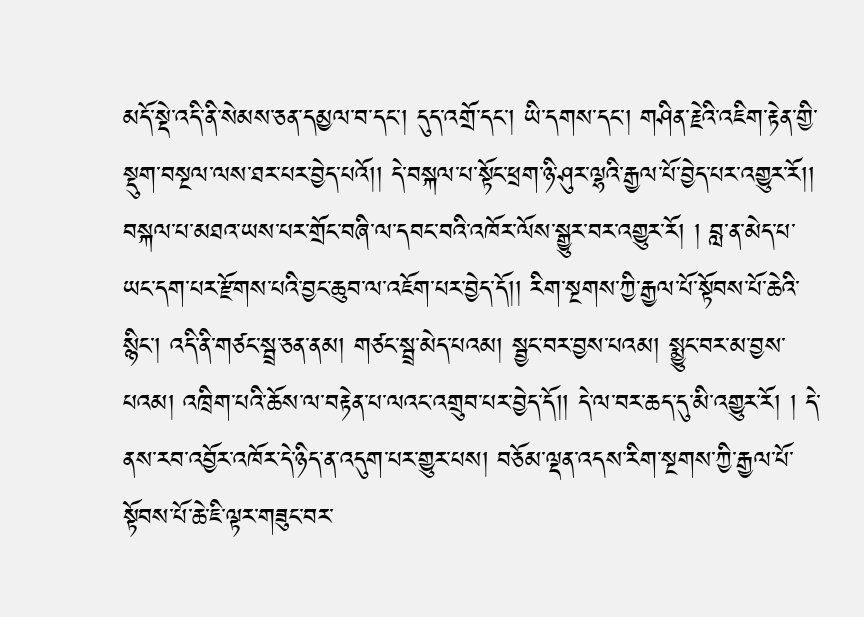མདོ་སྡེ་འདི་ནི་སེམས་ཅན་དམྱལ་བ་དང་། དུད་འགྲོ་དང་། ཡི་དགས་དང་། གཤིན་རྗེའི་འཇིག་རྟེན་གྱི་སྡུག་བསྔལ་ལས་ཐར་པར་བྱེད་པའོ།། དེ་བསྐལ་པ་སྟོང་ཕྲག་ཉི་ཤུར་ལྷའི་རྒྱལ་པོ་བྱེད་པར་འགྱུར་རོ།། བསྐལ་པ་མཐའ་ཡས་པར་གྲོང་བཞི་ལ་དབང་བའི་འཁོར་ལོས་སྒྱུར་བར་འགྱུར་རོ། ། བླ་ན་མེད་པ་ཡང་དག་པར་རྫོགས་པའི་བྱང་ཆུབ་ལ་འཇོག་པར་བྱེད་དོ།། རིག་སྔགས་ཀྱི་རྒྱལ་པོ་སྟོབས་པོ་ཆེའི་སྙིང་། འདི་ནི་གཙང་སྦྲ་ཅན་ནམ། གཙང་སྦྲ་མེད་པའམ། སྦྱང་བར་བྱས་པའམ། སྨྱུང་བར་མ་བྱས་པའམ། འཁྲིག་པའི་ཆོས་ལ་བརྟེན་པ་ལའང་འགྲུབ་པར་བྱེད་དོ།། དེ་ལ་བར་ཆད་དུ་མི་འགྱུར་རོ། ། དེ་ནས་རབ་འབྱོར་འཁོར་དེ་ཉིད་ན་འདུག་པར་གྱུར་པས། བཅོམ་ལྡན་འདས་རིག་སྔགས་ཀྱི་རྒྱལ་པོ་སྟོབས་པོ་ཆེ་ཇི་ལྟར་གཟུང་བར་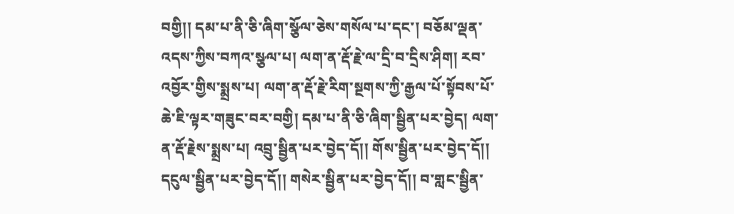བགྱི།། དམ་པ་ནི་ཅི་ཞིག་སྩོལ་ཅེས་གསོལ་པ་དང་། བཅོམ་ལྡན་འདས་ཀྱིས་བཀའ་སྩལ་པ། ལག་ན་རྡོ་རྗེ་ལ་དྲི་བ་དྲིས་ཤིག། རབ་འབྱོར་གྱིས་སྨྲས་པ། ལག་ན་རྡོ་རྗེ་རིག་སྔགས་ཀྱི་རྒྱལ་པོ་སྟོབས་པོ་ཆེ་ཇི་ལྟར་གཟུང་བར་བགྱི། དམ་པ་ནི་ཅི་ཞིག་སྦྱིན་པར་བྱེད། ལག་ན་རྡོ་རྗེས་སྨྲས་པ། འབྲུ་སྦྱིན་པར་བྱེད་དོ།། གོས་སྦྱིན་པར་བྱེད་དོ།། དངུལ་སྦྱིན་པར་བྱེད་དོ།། གསེར་སྦྱིན་པར་བྱེད་དོ།། བ་གླང་སྦྱིན་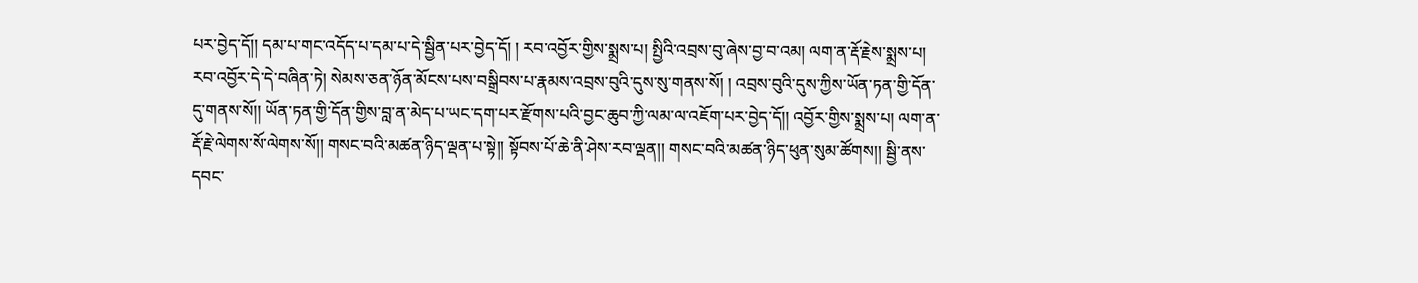པར་བྱེད་དོ།། དམ་པ་གང་འདོད་པ་དམ་པ་དེ་སྦྱིན་པར་བྱེད་དོ། ། རབ་འབྱོར་གྱིས་སྨྲས་པ། སྤྱིའི་འབྲས་བུ་ཞེས་བྱ་བ་འམ། ལག་ན་རྡོ་རྗེས་སྨྲས་པ། རབ་འབྱོར་དེ་དེ་བཞིན་ཏེ། སེམས་ཅན་ཉོན་མོངས་པས་བསྒྲིབས་པ་རྣམས་འབྲས་བུའི་དུས་སུ་གནས་སོ། ། འབྲས་བུའི་དུས་ཀྱིས་ཡོན་ཏན་གྱི་དོན་དུ་གནས་སོ།། ཡོན་ཏན་གྱི་དོན་གྱིས་བླ་ན་མེད་པ་ཡང་དག་པར་རྫོགས་པའི་བྱང་ཆུབ་ཀྱི་ལམ་ལ་འཇོག་པར་བྱེད་དོ།། འབྱོར་གྱིས་སྨྲས་པ། ལག་ན་རྡོ་རྗེ་ལེགས་སོ་ལེགས་སོ།། གསང་བའི་མཚན་ཉིད་ལྡན་པ་སྟེ།། སྟོབས་པོ་ཆེ་ནི་ཤེས་རབ་ལྡན།། གསང་བའི་མཚན་ཉིད་ཕུན་སུམ་ཚོགས།། སྦྱི་ནས་དབང་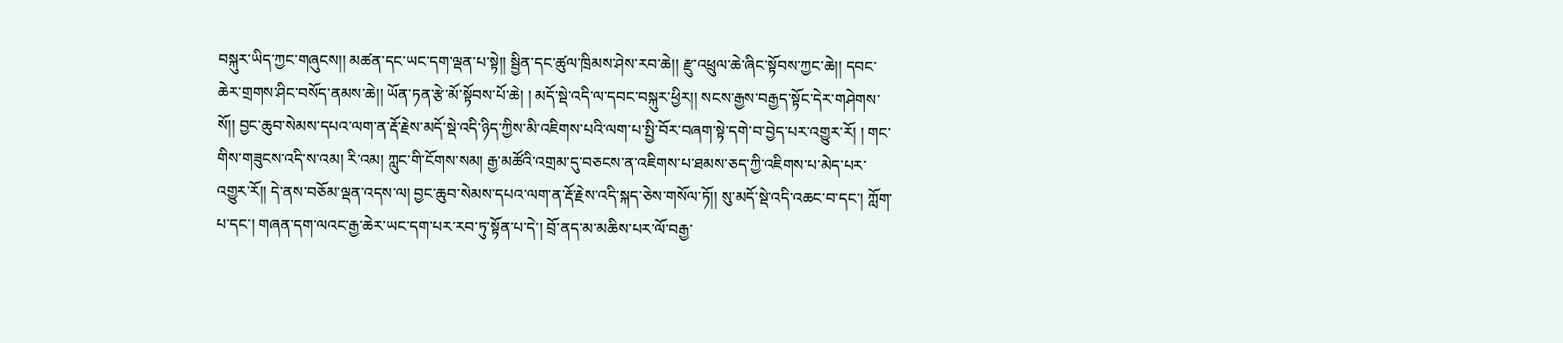བསྐུར་ཡིད་ཀྱང་གཞུངས།། མཚན་དང་ཡང་དག་ལྡན་པ་སྟེ།། སྦྱིན་དང་ཚུལ་ཁྲིམས་ཤེས་རབ་ཆེ།། རྫུ་འཕྲུལ་ཆེ་ཞིང་སྟོབས་ཀྱང་ཆེ།། དབང་ཆེར་གྲགས་ཤིང་བསོད་ནམས་ཆེ།། ཡོན་ཏན་རྩེ་མོ་སྟོབས་པོ་ཆེ། ། མདོ་སྡེ་འདི་ལ་དབང་བསྐུར་ཕྱིར།། སངས་རྒྱས་བརྒྱད་སྟོང་དེར་གཤེགས་སོ།། བྱང་ཆུབ་སེམས་དཔའ་ལག་ན་རྡོ་རྗེས་མདོ་སྡེ་འདི་ཉིད་ཀྱིས་མི་འཇིགས་པའི་ལག་པ་སྤྱི་བོར་བཞག་སྟེ་དགེ་བ་བྱེད་པར་འགྱུར་རོ། ། གང་གིས་གཟུངས་འདི་ས་འམ། རི་འམ། ཀླུང་གི་ངོགས་སམ། རྒྱ་མཚོའི་འགྲམ་དུ་བཅངས་ན་འཇིགས་པ་ཐམས་ཅད་ཀྱི་འཇིགས་པ་མེད་པར་འགྱུར་རོ།། དེ་ནས་བཅོམ་ལྡན་འདས་ལ། བྱང་ཆུབ་སེམས་དཔའ་ལག་ན་རྡོ་རྗེས་འདི་སྐད་ཅེས་གསོལ་ཏོ།། སུ་མདོ་སྡེ་འདི་འཆང་བ་དང་། ཀློག་པ་དང་། གཞན་དག་ལའང་རྒྱ་ཆེར་ཡང་དག་པར་རབ་ཏུ་སྟོན་པ་དེ་། བྲོ་ནད་མ་མཆིས་པར་ལོ་བརྒྱ་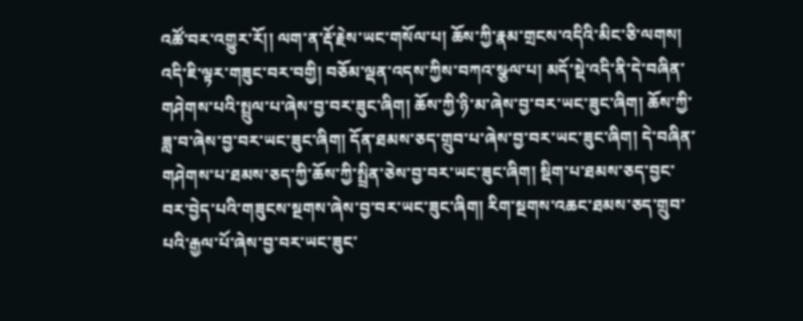འཚོ་བར་འགྱུར་རོ།། ལག་ན་རྡོ་རྗེས་ཡང་གསོལ་པ། ཆོས་ཀྱི་རྣམ་གྲངས་འདིའི་མིང་ཅི་ལགས། འདི་ཇི་ལྟར་གཟུང་བར་བགྱི། བཅོམ་ལྡན་འདས་ཀྱིས་བཀའ་སྩལ་པ། མདོ་སྡེ་འདི་ནི་དེ་བཞིན་གཤེགས་པའི་སྤྲུལ་པ་ཞེས་བྱ་བར་ཟུང་ཞིག། ཆོས་ཀྱི་ཉི་མ་ཞེས་བྱ་བར་ཡང་ཟུང་ཞིག། ཆོས་ཀྱི་ཟླ་བ་ཞེས་བྱ་བར་ཡང་ཟུང་ཞིག། དོན་ཐམས་ཅད་གྲུབ་པ་ཞེས་བྱ་བར་ཡང་ཟུང་ཞིག། དེ་བཞིན་གཤེགས་པ་ཐམས་ཅད་ཀྱི་ཆོས་ཀྱི་སྤྲིན་ཅེས་བྱ་བར་ཡང་ཟུང་ཞིག། སྡིག་པ་ཐམས་ཅད་བྱང་བར་བྱེད་པའི་གཟུངས་སྔགས་ཞེས་བྱ་བར་ཡང་ཟུང་ཞིག། རིག་སྔགས་འཆང་ཐམས་ཅད་གྲུབ་པའི་རྒྱལ་པོ་ཞེས་བྱ་བར་ཡང་ཟུང་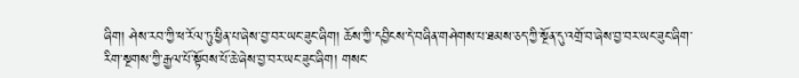ཞིག། ཤེས་རབ་ཀྱི་ཕ་རོལ་ཏུ་ཕྱིན་པ་ཞེས་བྱ་བར་ཡང་ཟུང་ཞིག། ཆོས་ཀྱི་དབྱིངས་དེ་བཞིན་གཤེགས་པ་ཐམས་ཅད་ཀྱི་སྔོན་དུ་འགྲོ་བ་ཞེས་བྱ་བར་ཡང་ཟུང་ཞིག་རིག་སྔགས་ཀྱི་རྒྱལ་པོ་སྟོབས་པོ་ཆེ་ཞེས་བྱ་བར་ཡང་ཟུང་ཞིག། གསང་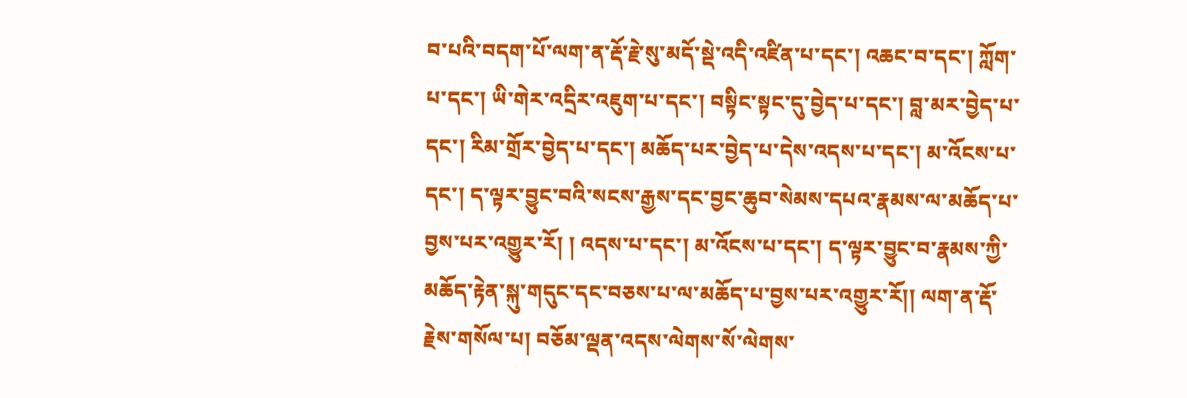བ་པའི་བདག་པོ་ལག་ན་རྡོ་རྗེ་སུ་མདོ་སྡེ་འདི་འཛིན་པ་དང་། འཆང་བ་དང་། ཀློག་པ་དང་། ཡི་གེར་འདྲིར་འཇུག་པ་དང་། བསྟིང་སྟང་དུ་བྱེད་པ་དང་། བླ་མར་བྱེད་པ་དང་། རིམ་གྲོར་བྱེད་པ་དང་། མཆོད་པར་བྱེད་པ་དེས་འདས་པ་དང་། མ་འོངས་པ་དང་། ད་ལྟར་བྱུང་བའི་སངས་རྒྱས་དང་བྱང་ཆུབ་སེམས་དཔའ་རྣམས་ལ་མཆོད་པ་བྱས་པར་འགྱུར་རོ། ། འདས་པ་དང་། མ་འོངས་པ་དང་། ད་ལྟར་བྱུང་བ་རྣམས་ཀྱི་མཆོད་རྟེན་སྐུ་གདུང་དང་བཅས་པ་ལ་མཆོད་པ་བྱས་པར་འགྱུར་རོ།། ལག་ན་རྡོ་རྗེས་གསོལ་པ། བཅོམ་ལྡན་འདས་ལེགས་སོ་ལེགས་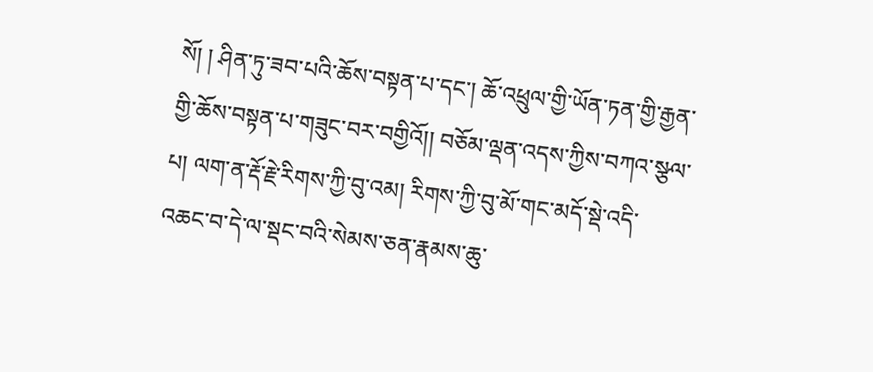སོ། ། ཤིན་ཏུ་ཟབ་པའི་ཆོས་བསྟན་པ་དང་། ཆོ་འཕྲུལ་གྱི་ཡོན་ཏན་གྱི་རྒྱན་གྱི་ཆོས་བསྟན་པ་གཟུང་བར་བགྱིའོ།། བཅོམ་ལྡན་འདས་ཀྱིས་བཀའ་སྩལ་པ། ལག་ན་རྡོ་རྗེ་རིགས་ཀྱི་བུ་འམ། རིགས་ཀྱི་བུ་མོ་གང་མདོ་སྡེ་འདི་འཆང་བ་དེ་ལ་སྡང་བའི་སེམས་ཅན་རྣམས་ཆུ་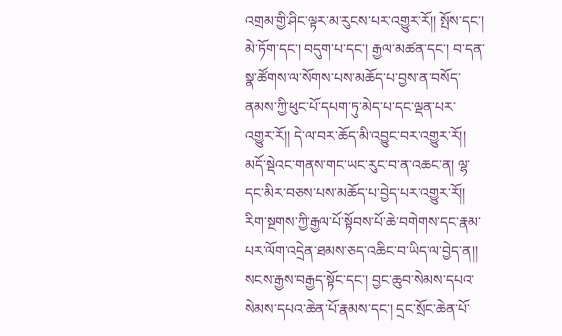འགྲམ་གྱི་ཤིང་ལྟར་མ་རུངས་པར་འགྱུར་རོ།། སྤོས་དང་། མེ་ཏོག་དང་། བདུག་པ་དང་། རྒྱལ་མཚན་དང་། བ་དན་སྣ་ཚོགས་ལ་སོགས་པས་མཆོད་པ་བྱས་ན་བསོད་ནམས་ཀྱི་ཕུང་པོ་དཔག་ཏུ་མེད་པ་དང་ལྡན་པར་འགྱུར་རོ།། དེ་ལ་བར་ཆོད་མི་འབྱུང་བར་འགྱུར་རོ།། མདོ་སྡེའང་གནས་གང་ཡང་རུང་བ་ན་འཆང་ན། ལྷ་དང་མིར་བཅས་པས་མཆོད་པ་བྱེད་པར་འགྱུར་རོ།། རིག་སྔགས་ཀྱི་རྒྱལ་པོ་སྟོབས་པོ་ཆེ་བགེགས་དང་རྣམ་པར་ལོག་འདྲེན་ཐམས་ཅད་འཆིང་བ་ཡིད་ལ་བྱེད་ན།། སངས་རྒྱས་བརྒྱད་སྟོང་དང་། བྱང་ཆུབ་སེམས་དཔའ་སེམས་དཔའ་ཆེན་པོ་རྣམས་དང་། དྲང་སྲོང་ཆེན་པོ་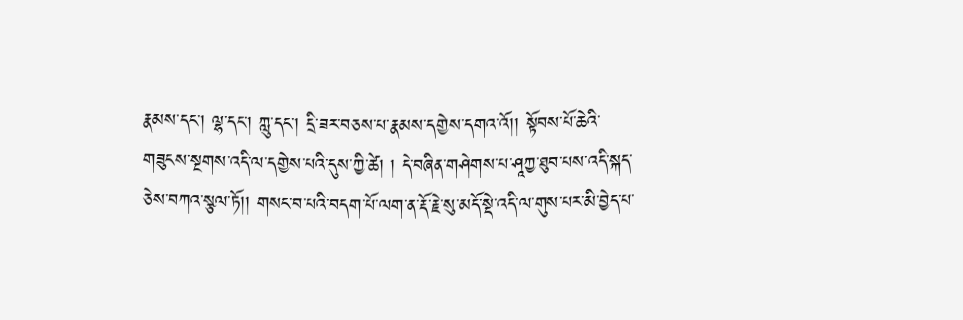རྣམས་དང་། ལྷ་དང་། ཀླུ་དང་། དྲི་ཟར་བཅས་པ་རྣམས་དགྱེས་དགའ་འོ།། སྟོབས་པོ་ཆེའི་གཟུངས་སྔགས་འདི་ལ་དགྱེས་པའི་དུས་ཀྱི་ཚེ། ། དེ་བཞིན་གཤེགས་པ་ཤཱཀྱ་ཐུབ་པས་འདི་སྐད་ཅེས་བཀའ་སྩལ་ཏོ།། གསང་བ་པའི་བདག་པོ་ལག་ན་རྡོ་རྗེ་སུ་མདོ་སྡེ་འདི་ལ་གུས་པར་མི་བྱེད་པ་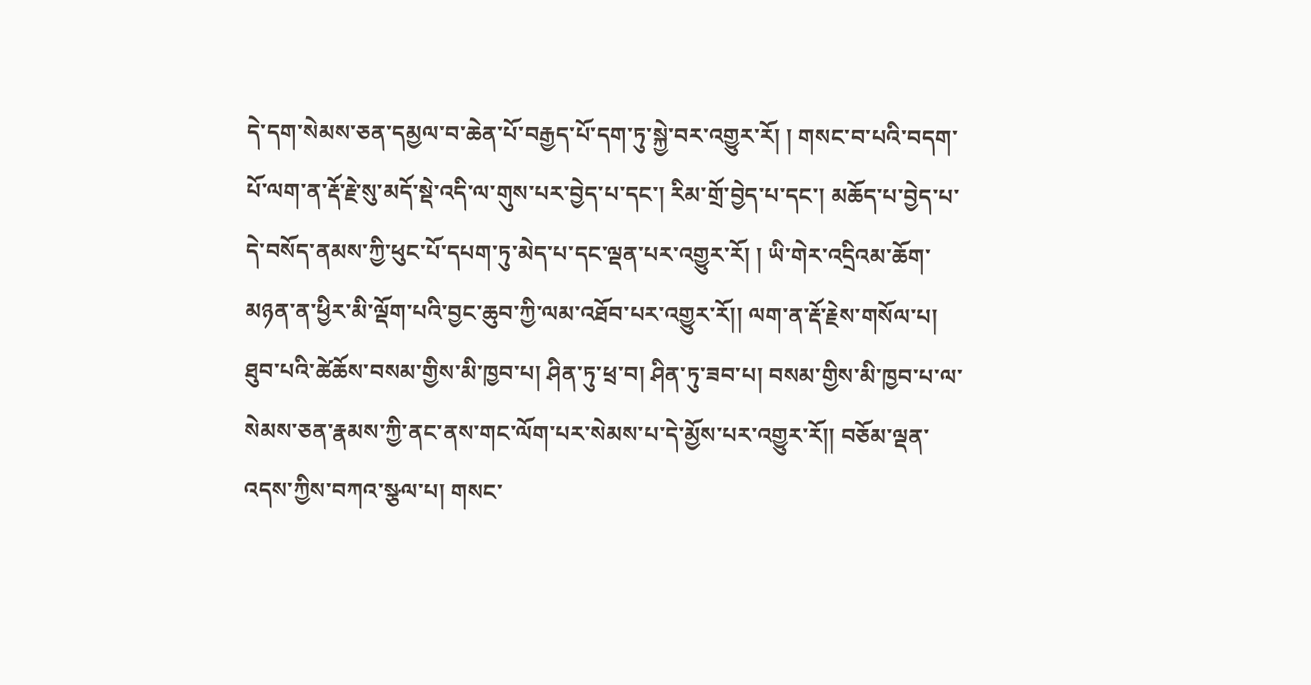དེ་དག་སེམས་ཅན་དམྱལ་བ་ཆེན་པོ་བརྒྱད་པོ་དག་ཏུ་སྐྱེ་བར་འགྱུར་རོ། ། གསང་བ་པའི་བདག་པོ་ལག་ན་རྡོ་རྗེ་སུ་མདོ་སྡེ་འདི་ལ་གུས་པར་བྱེད་པ་དང་། རིམ་གྲོ་བྱེད་པ་དང་། མཆོད་པ་བྱེད་པ་དེ་བསོད་ནམས་ཀྱི་ཕུང་པོ་དཔག་ཏུ་མེད་པ་དང་ལྡན་པར་འགྱུར་རོ། ། ཡི་གེར་འདྲིའམ་ཆོག་མཉན་ན་ཕྱིར་མི་ལྡོག་པའི་བྱང་ཆུབ་ཀྱི་ལམ་འཐོབ་པར་འགྱུར་རོ།། ལག་ན་རྡོ་རྗེས་གསོལ་པ། ཐུབ་པའི་ཚེཆོས་བསམ་གྱིས་མི་ཁྱབ་པ། ཤིན་ཏུ་ཕྲ་བ། ཤིན་ཏུ་ཟབ་པ། བསམ་གྱིས་མི་ཁྱབ་པ་ལ་སེམས་ཅན་རྣམས་ཀྱི་ནང་ནས་གང་ལོག་པར་སེམས་པ་དེ་མྱོས་པར་འགྱུར་རོ།། བཅོམ་ལྡན་འདས་ཀྱིས་བཀའ་སྩལ་པ། གསང་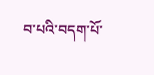བ་པའི་བདག་པོ་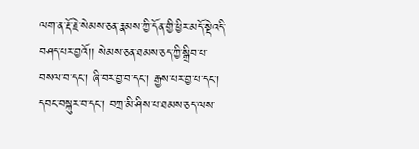ལག་ན་རྡོ་རྗེ་སེམས་ཅན་རྣམས་ཀྱི་དོན་གྱི་ཕྱིར་མདོ་སྡེའདི་བཤད་པར་བྱའོ།། སེམས་ཅན་ཐམས་ཅད་ཀྱི་སྒྲིབ་པ་བསལ་བ་དང་། ཞི་བར་བྱ་བ་དང་། རྒྱས་པར་བྱ་པ་དང་། དབང་བསྐུར་བ་དང་། བཀྲ་མི་ཤིས་པ་ཐམས་ཅད་ལས་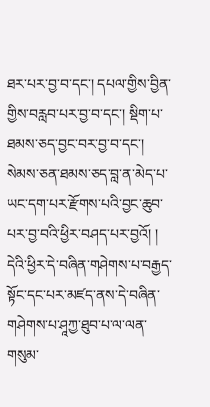ཐར་པར་བྱ་བ་དང་། དཔལ་གྱིས་བྱིན་གྱིས་བརླབ་པར་བྱ་བ་དང་། སྡིག་པ་ཐམས་ཅད་བྱང་བར་བྱ་བ་དང་། སེམས་ཅན་ཐམས་ཅད་བླ་ན་མེད་པ་ཡང་དག་པར་རྫོགས་པའི་བྱང་ཆུབ་པར་བྱ་བའི་ཕྱིར་བཤད་པར་བྱའོ། ། དེའི་ཕྱིར་དེ་བཞིན་གཤེགས་པ་བརྒྱད་སྟོང་དང་པར་མཛད་ནས་དེ་བཞིན་གཤེགས་པ་ཤཱཀྱ་ཐུབ་པ་ལ་ལན་གསུམ་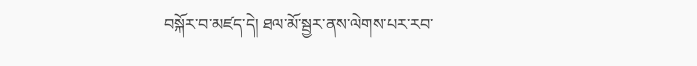བསྐོར་བ་མཛད་དེ། ཐལ་མོ་སྦྱར་ནས་ལེགས་པར་རབ་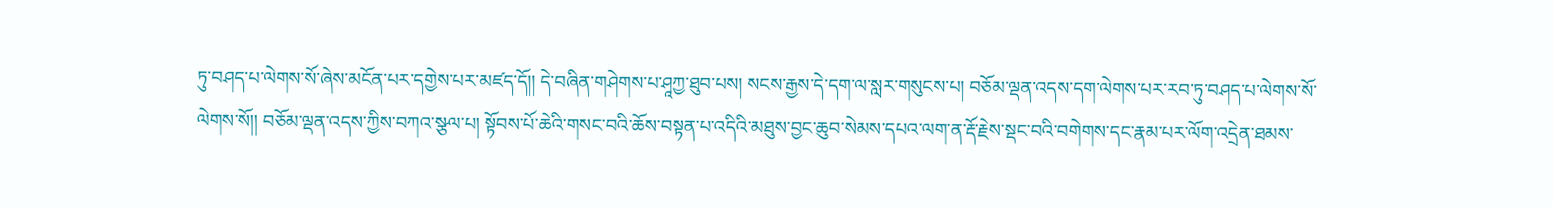ཏུ་བཤད་པ་ལེགས་སོ་ཞེས་མངོན་པར་དགྱེས་པར་མཛད་དོ།། དེ་བཞིན་གཤེགས་པ་ཤཱཀྱ་ཐུབ་པས། སངས་རྒྱས་དེ་དག་ལ་སླར་གསུངས་པ། བཅོམ་ལྡན་འདས་དག་ལེགས་པར་རབ་ཏུ་བཤད་པ་ལེགས་སོ་ལེགས་སོ།། བཅོམ་ལྡན་འདས་ཀྱིས་བཀའ་སྩལ་པ། སྟོབས་པོ་ཆེའི་གསང་བའི་ཆོས་བསྟན་པ་འདིའི་མཐུས་བྱང་ཆུབ་སེམས་དཔའ་ལག་ན་རྡོ་རྗེས་སྡང་བའི་བགེགས་དང་རྣམ་པར་ལོག་འདྲེན་ཐམས་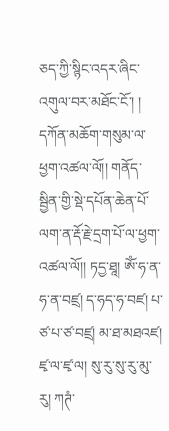ཅད་ཀྱི་སྙིང་འདར་ཞིང་འགུལ་བར་མཐོང་ངོ་། ། དཀོན་མཆོག་གསུམ་ལ་ཕྱག་འཚལ་ལོ།། གནོད་སྦྱིན་གྱི་སྡེ་དཔོན་ཆེན་པོ་ལག་ན་རྡོ་རྗེ་དྲག་པོ་ལ་ཕྱག་འཚལ་ལོ།། ཏདྱ་ཐཱ། ཨོཾ་ཧ་ན་ཧ་ན་བཛྲ། ད་ཧད་ཧ་བཛ། པ་ཙ་པ་ཙ་བཛྲ། མ་ཐ་མཐའཛ། ཛྭ་ལ་ཛྭ་ལ། སུ་རུ་སུ་རུ་མུ་རུ། ཀཊཾ་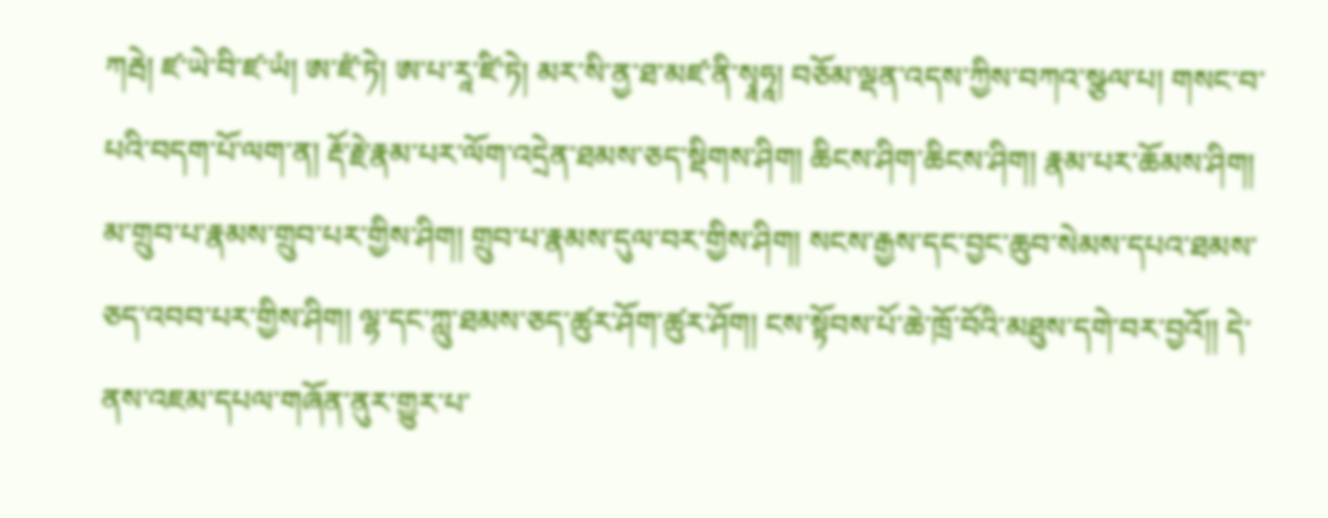ཀརྦེ། ཛ་ཡེ་བི་ཛ་ཡཾ། ཨ་ཛཾ་ཏེ། ཨ་པ་རཱ་ཛི་ཏེ། མར་སི་ནྱ་ཐ་མཛ་ནི་སྭཱཧཱ། བཅོམ་ལྡན་འདས་ཀྱིས་བཀའ་སྩལ་པ། གསང་བ་པའི་བདག་པོ་ལག་ན། རྡོ་རྗེ་རྣམ་པར་ལོག་འདྲེན་ཐམས་ཅད་སྡིགས་ཤིག། ཆིངས་ཤིག་ཆིངས་ཤིག། རྣམ་པར་ཆོམས་ཤིག། མ་གྲུབ་པ་རྣམས་གྲུབ་པར་གྱིས་ཤིག། གྲུབ་པ་རྣམས་དུལ་བར་གྱིས་ཤིག། སངས་རྒྱས་དང་བྱང་ཆུབ་སེམས་དཔའ་ཐམས་ཅད་འབབ་པར་གྱིས་ཤིག། ལྷ་དང་ཀླུ་ཐམས་ཅད་ཚུར་ཤོག་ཚུར་ཤོག། ངས་སྟོབས་པོ་ཆེ་ཁྲོ་བོའི་མཐུས་དགེ་བར་བྱའོ།། དེ་ནས་འཇམ་དཔལ་གཞོན་ནུར་གྱུར་པ་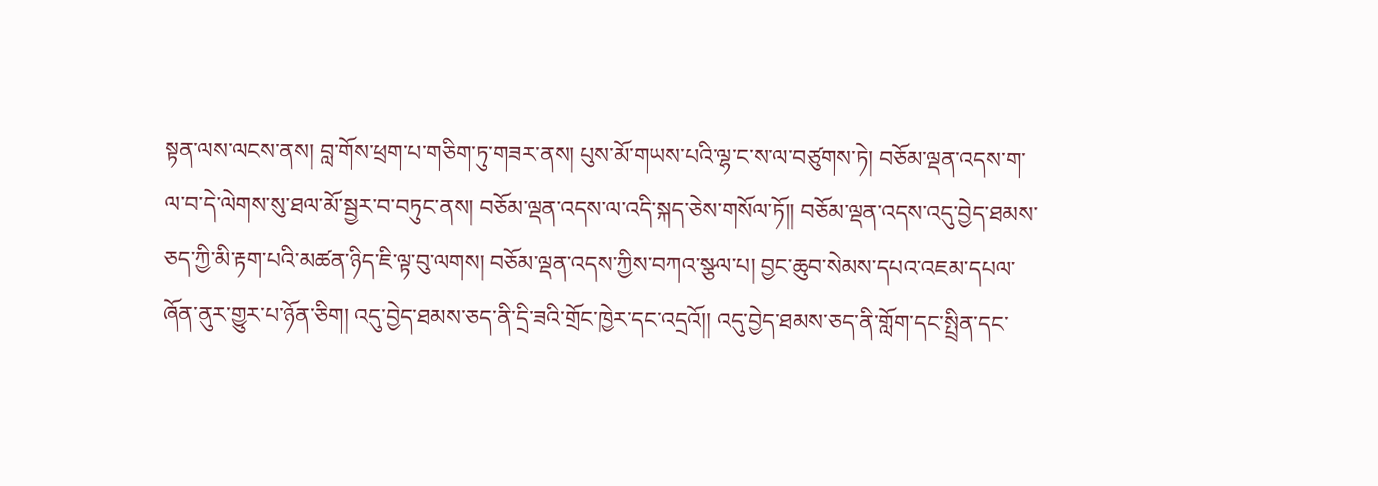སྟན་ལས་ལངས་ནས། བླ་གོས་ཕྲག་པ་གཅིག་ཏུ་གཟར་ནས། པུས་མོ་གཡས་པའི་ལྷ་ང་ས་ལ་བཙུགས་ཏེ། བཅོམ་ལྡན་འདས་ག་ལ་བ་དེ་ལེགས་སུ་ཐལ་མོ་སྦྱར་བ་བཏུང་ནས། བཅོམ་ལྡན་འདས་ལ་འདི་སྐད་ཅེས་གསོལ་ཏོ།། བཅོམ་ལྡན་འདས་འདུ་བྱེད་ཐམས་ཅད་ཀྱི་མི་རྟག་པའི་མཚན་ཉིད་ཇི་ལྟ་བུ་ལགས། བཅོམ་ལྡན་འདས་ཀྱིས་བཀའ་སྩལ་པ། བྱང་ཆུབ་སེམས་དཔའ་འཇམ་དཔལ་ཞོན་ནུར་གྱུར་པ་ཉོན་ཅིག། འདུ་བྱེད་ཐམས་ཅད་ནི་དྲི་ཟའི་གྲོང་ཁྱེར་དང་འདྲའོ།། འདུ་བྱེད་ཐམས་ཅད་ནི་གློག་དང་སྤྲིན་དང་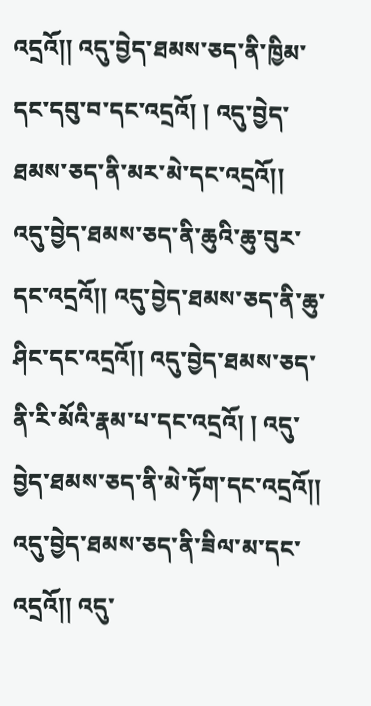འདྲའོ།། འདུ་བྱེད་ཐམས་ཅད་ནི་ཁྱིམ་དང་དབུ་བ་དང་འདྲའོ། ། འདུ་བྱེད་ཐམས་ཅད་ནི་མར་མེ་དང་འདྲའོ།། འདུ་བྱེད་ཐམས་ཅད་ནི་ཆུའི་ཆུ་བུར་དང་འདྲའོ།། འདུ་བྱེད་ཐམས་ཅད་ནི་ཆུ་ཤིང་དང་འདྲའོ།། འདུ་བྱེད་ཐམས་ཅད་ནི་རི་མོའི་རྣམ་པ་དང་འདྲའོ། ། འདུ་བྱེད་ཐམས་ཅད་ནི་མེ་ཏོག་དང་འདྲའོ།། འདུ་བྱེད་ཐམས་ཅད་ནི་ཟིལ་མ་དང་འདྲའོ།། འདུ་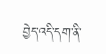བྱེད་འདི་དག་ནི་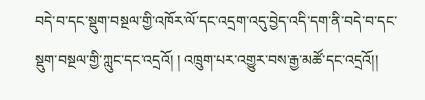བདེ་བ་དང་སྡུག་བསྔལ་གྱི་འཁོར་ལོ་དང་འདྲག་འདུ་བྱེད་འདི་དག་ནི་བདེ་བ་དང་སྡུག་བསྔལ་གྱི་ཀླུང་དང་འདྲའོ། ། འཁྲུག་པར་འགྱུར་བས་རྒྱ་མཚོ་དང་འདྲའོ།།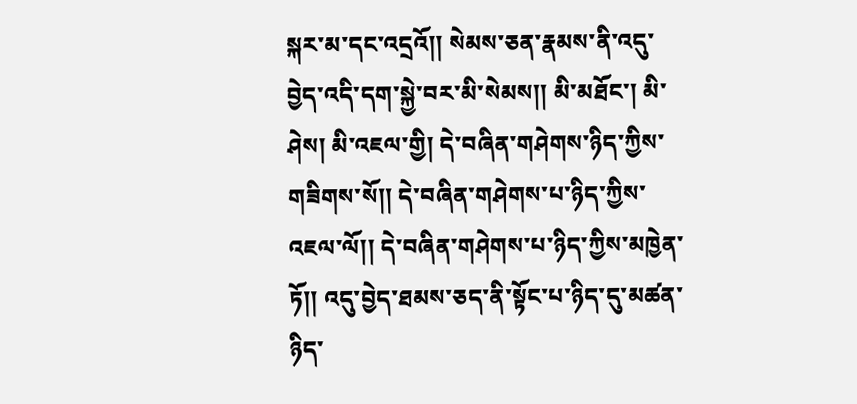སྐར་མ་དང་འདྲའོ།། སེམས་ཅན་རྣམས་ནི་འདུ་བྱེད་འདི་དག་སྐྱེ་བར་མི་སེམས།། མི་མཐོང་། མི་ཤེས། མི་འཇལ་གྱི། དེ་བཞིན་གཤེགས་ཉིད་ཀྱིས་གཟིགས་སོ།། དེ་བཞིན་གཤེགས་པ་ཉིད་ཀྱིས་འཇལ་ལོ།། དེ་བཞིན་གཤེགས་པ་ཉིད་ཀྱིས་མཁྱེན་ཏོ།། འདུ་བྱེད་ཐམས་ཅད་ནི་སྟོང་པ་ཉིད་དུ་མཚན་ཉིད་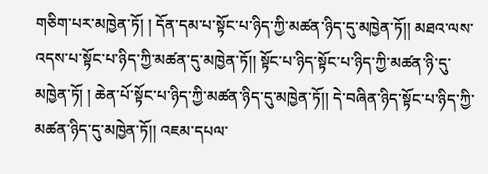གཅིག་པར་མཁྱེན་ཏོ། ། དོན་དམ་པ་སྟོང་པ་ཉིད་ཀྱི་མཚན་ཉིད་དུ་མཁྱེན་ཏོ།། མཐའ་ལས་འདས་པ་སྟོང་པ་ཉིད་ཀྱི་མཚན་དུ་མཁྱེན་ཏོ།། སྟོང་པ་ཉིད་སྟོང་པ་ཉིད་ཀྱི་མཚན་ཉི་དུ་མཁྱེན་ཏོ། ། ཆེན་པོ་སྟོང་པ་ཉིད་ཀྱི་མཚན་ཉིད་དུ་མཁྱེན་ཏོ།། དེ་བཞིན་ཉིད་སྟོང་པ་ཉིད་ཀྱི་མཚན་ཉིད་དུ་མཁྱེན་ཏོ།། འཇམ་དཔལ་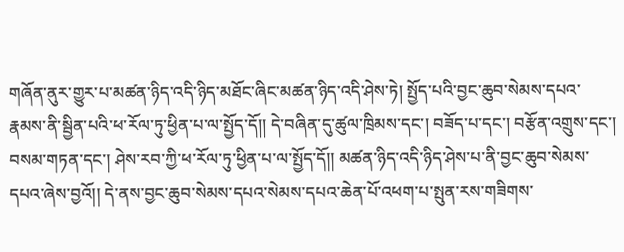གཞོན་ནུར་གྱུར་པ་མཚན་ཉིད་འདི་ཉིད་མཐོང་ཞིང་མཚན་ཉིད་འདི་ཤེས་ཏེ། སྤྱོད་པའི་བྱང་ཆུབ་སེམས་དཔའ་རྣམས་ནི་སྦྱིན་པའི་ཕ་རོལ་ཏུ་ཕྱིན་པ་ལ་སྤྱོད་དོ།། དེ་བཞིན་དུ་ཚུལ་ཁྲིམས་དང་། བཟོད་པ་དང་། བརྩོན་འགྲུས་དང་། བསམ་གཏན་དང་། ཤེས་རབ་ཀྱི་ཕ་རོལ་ཏུ་ཕྱིན་པ་ལ་སྤྱོད་དོ།། མཚན་ཉིད་འདི་ཉིད་ཤེས་པ་ནི་བྱང་ཆུབ་སེམས་དཔའ་ཞེས་བྱའོ།། དེ་ནས་བྱང་ཆུབ་སེམས་དཔའ་སེམས་དཔའ་ཆེན་པོ་འཕག་པ་སྤུན་རས་གཟིགས་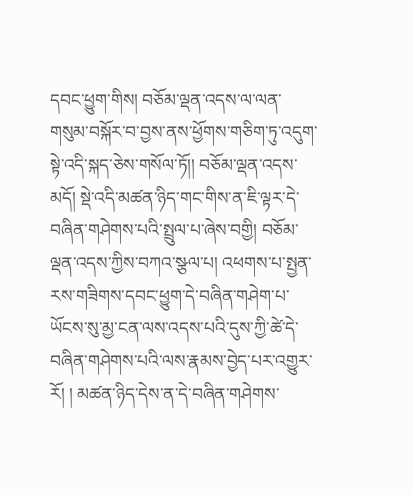དབང་ཕྱུག་གིས། བཅོམ་ལྡན་འདས་ལ་ལན་གསུམ་བསྐོར་བ་བྱས་ནས་ཕྱོགས་གཅིག་ཏུ་འདུག་སྟེ་འདི་སྐད་ཅེས་གསོལ་ཏོ།། བཅོམ་ལྡན་འདས་མདོ། སྡེ་འདི་མཚན་ཉིད་གང་གིས་ན་ཇི་ལྟར་དེ་བཞིན་གཤེགས་པའི་སྤྲུལ་པ་ཞེས་བགྱི། བཅོམ་ལྡན་འདས་ཀྱིས་བཀའ་སྩལ་པ། འཕགས་པ་སྤྱན་རས་གཟིགས་དབང་ཕྱུག་དེ་བཞིན་གཤེག་པ་ཡོངས་སུ་མྱ་ངན་ལས་འདས་པའི་དུས་ཀྱི་ཚེ་དེ་བཞིན་གཤེགས་པའི་ལས་རྣམས་བྱེད་པར་འགྱུར་རོ། ། མཚན་ཉིད་དེས་ན་དེ་བཞིན་གཤེགས་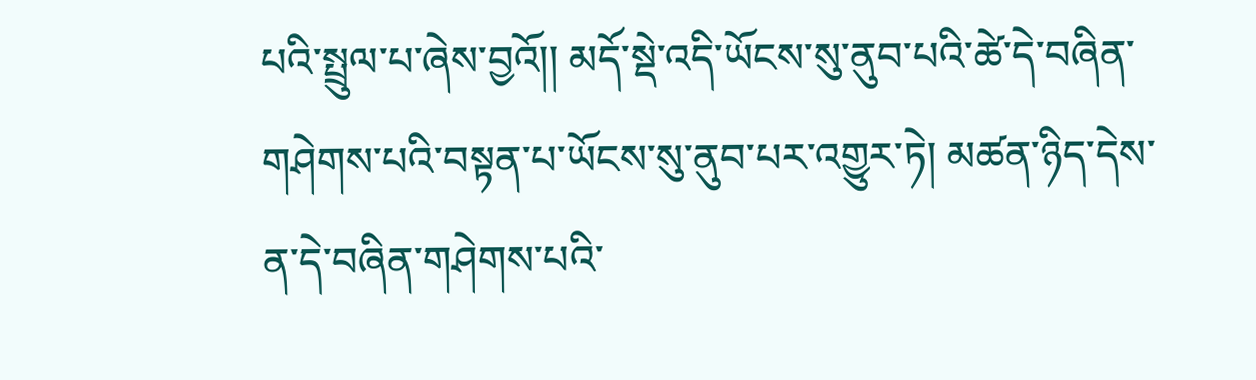པའི་སྤྲུལ་པ་ཞེས་བྱའོ།། མདོ་སྡེ་འདི་ཡོངས་སུ་ནུབ་པའི་ཚེ་དེ་བཞིན་གཤེགས་པའི་བསྟན་པ་ཡོངས་སུ་ནུབ་པར་འགྱུར་ཏེ། མཚན་ཉིད་དེས་ན་དེ་བཞིན་གཤེགས་པའི་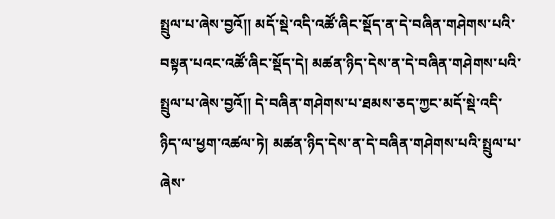སྤྲུལ་པ་ཞེས་བྱའོ།། མདོ་སྡེ་འདི་འཚོ་ཞིང་སྡོད་ན་དེ་བཞིན་གཤེགས་པའི་བསྟན་པའང་འཚོ་ཞིང་སྡོད་དེ། མཚན་ཉིད་དེས་ན་དེ་བཞིན་གཤེགས་པའི་སྤྲུལ་པ་ཞེས་བྱའོ།། དེ་བཞིན་གཤེགས་པ་ཐམས་ཅད་ཀྱང་མདོ་སྡེ་འདི་ཉིད་ལ་ཕྱག་འཚལ་ཏེ། མཚན་ཉིད་དེས་ན་དེ་བཞིན་གཤེགས་པའི་སྤྲུལ་པ་ཞེས་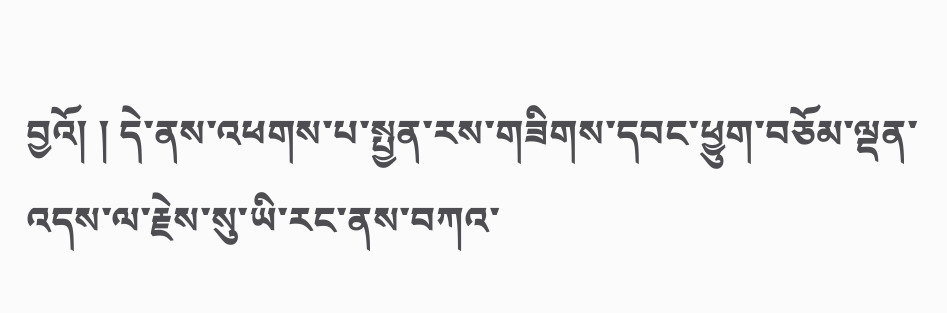བྱའོ། ། དེ་ནས་འཕགས་པ་སྤྱན་རས་གཟིགས་དབང་ཕྱུག་བཅོམ་ལྡན་འདས་ལ་རྗེས་སུ་ཡི་རང་ནས་བཀའ་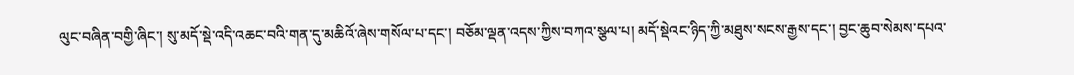ལུང་བཞིན་བགྱི་ཞིང་། སུ་མདོ་སྡེ་འདི་འཆང་བའི་གན་དུ་མཆིའོ་ཞེས་གསོལ་པ་དང་། བཅོམ་ལྡན་འདས་ཀྱིས་བཀའ་སྩལ་པ། མདོ་སྡེའང་ཉིད་ཀྱི་མཐུས་སངས་རྒྱས་དང་། བྱང་ཆུབ་སེམས་དཔའ་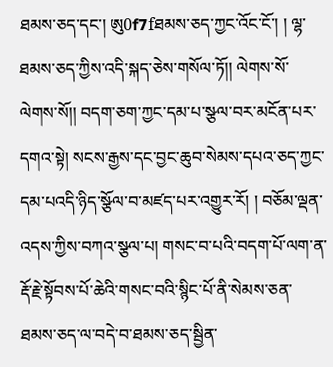ཐམས་ཅད་དང་། ཨུ0f7fཐམས་ཅད་ཀྱང་འོང་ངོ་། ། ལྷ་ཐམས་ཅད་ཀྱིས་འདི་སྐད་ཅེས་གསོལ་ཏོ།། ལེགས་སོ་ལེགས་སོ།། བདག་ཅག་ཀྱང་དམ་པ་སྩལ་བར་མངོན་པར་དགའ་སྟེ། སངས་རྒྱས་དང་བྱང་ཆུབ་སེམས་དཔའ་ཅད་ཀྱང་དམ་པའདི་ཉིད་སྩོལ་བ་མཛད་པར་འགྱུར་རོ། ། བཅོམ་ལྡན་འདས་ཀྱིས་བཀའ་སྩལ་པ། གསང་བ་པའི་བདག་པོ་ལག་ན་རྡོ་རྗེ་སྟོབས་པོ་ཆེའི་གསང་བའི་སྙིང་པོ་ནི་སེམས་ཅན་ཐམས་ཅད་ལ་བདེ་བ་ཐམས་ཅད་སྦྱིན་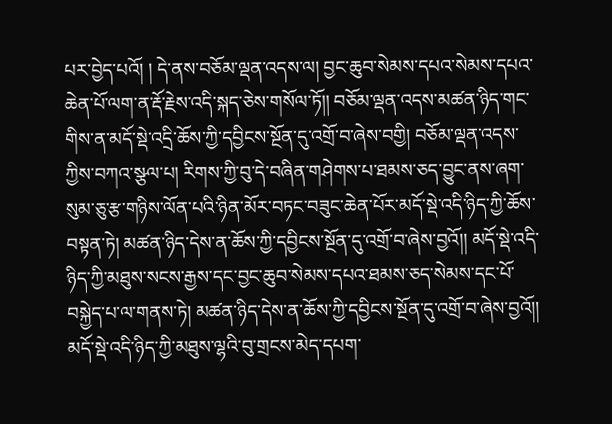པར་བྱེད་པའོ། ། དེ་ནས་བཅོམ་ལྡན་འདས་ལ། བྱང་ཆུབ་སེམས་དཔའ་སེམས་དཔའ་ཆེན་པོ་ལག་ན་རྡོ་རྗེས་འདི་སྐད་ཅེས་གསོལ་ཏོ།། བཅོམ་ལྡན་འདས་མཚན་ཉིད་གང་གིས་ན་མདོ་སྡེ་འདྲི་ཆོས་ཀྱི་དབྱིངས་སྔོན་དུ་འགྲོ་བ་ཞེས་བགྱི། བཅོམ་ལྡན་འདས་ཀྱིས་བཀའ་སྩལ་པ། རིགས་ཀྱི་བུ་དེ་བཞིན་གཤེགས་པ་ཐམས་ཅད་བྱུང་ནས་ཞག་སུམ་ཅུ་རྩ་གཉིས་ལོན་པའི་ཉིན་མོར་བཏང་བཟུང་ཆེན་པོར་མདོ་སྡེ་འདི་ཉིད་ཀྱི་ཆོས་བསྟན་ཏེ། མཚན་ཉིད་དེས་ན་ཆོས་ཀྱི་དབྱིངས་སྔོན་དུ་འགྲོ་བ་ཞེས་བྱའོ།། མདོ་སྡེ་འདི་ཉིད་ཀྱི་མཐུས་སངས་རྒྱས་དང་བྱང་ཆུབ་སེམས་དཔའ་ཐམས་ཅད་སེམས་དང་པོ་བསྐྱེད་པ་ལ་གནས་ཏེ། མཚན་ཉིད་དེས་ན་ཆོས་ཀྱི་དབྱིངས་སྔོན་དུ་འགྲོ་བ་ཞེས་བྱའོ།། མདོ་སྡེ་འདི་ཉིད་ཀྱི་མཐུས་ལྷའི་བུ་གྲངས་མེད་དཔག་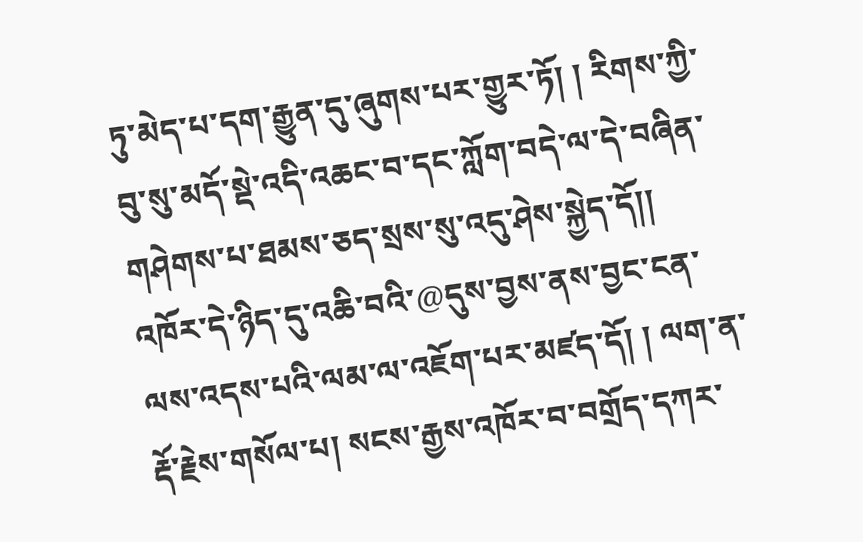ཏུ་མེད་པ་དག་རྒྱུན་དུ་ཞུགས་པར་གྱུར་ཏོ། ། རིགས་ཀྱི་བུ་སུ་མདོ་སྡེ་འདི་འཆང་བ་དང་ཀློག་བདེ་ལ་དེ་བཞིན་གཤེགས་པ་ཐམས་ཅད་སྲས་སུ་འདུ་ཤེས་སྐྱེད་དོ།། འཁོར་དེ་ཉིད་དུ་འཆི་བའི་@དུས་བྱས་ནས་བྱང་ངན་ལས་འདས་པའི་ལམ་ལ་འཇོག་པར་མཛད་དོ། ། ལག་ན་རྡོ་རྗེས་གསོལ་པ། སངས་རྒྱས་འཁོར་བ་བགྲོད་དཀར་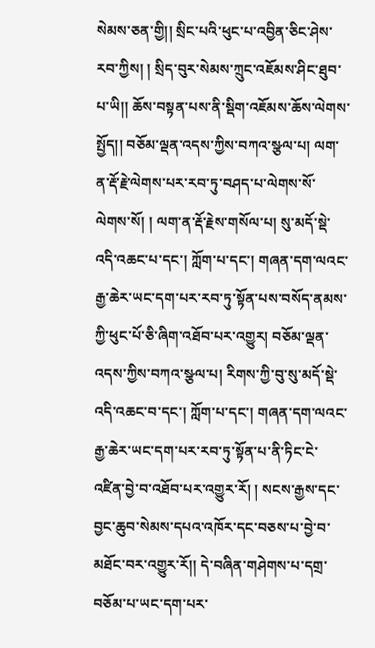སེམས་ཅན་གྱི།། སྲིང་པའི་ཕུང་པ་འབྱིན་ཅིང་ཤེས་རབ་ཀྱིས། ། སྲིད་བུར་སེམས་ཀྲུང་འཇོམས་ཤིང་ཐུབ་པ་ཡི།། ཆོས་བསྟན་པས་ནི་སྡིག་འཇོམས་ཆོས་ལེགས་སྤྱོད།། བཅོམ་ལྡན་འདས་ཀྱིས་བཀའ་སྩལ་པ། ལག་ན་རྡོ་རྗེ་ལེགས་པར་རབ་ཏུ་བཤད་པ་ལེགས་སོ་ལེགས་སོ། ། ལག་ན་རྡོ་རྗེས་གསོལ་པ། སུ་མདོ་སྡེ་འདི་འཆང་པ་དང་། ཀློག་པ་དང་། གཞན་དག་ལའང་རྒྱ་ཆེར་ཡང་དག་པར་རབ་ཏུ་སྟོན་པས་བསོད་ནམས་ཀྱི་ཕུང་པོ་ཅི་ཞིག་འཐོབ་པར་འགྱུར། བཅོམ་ལྡན་འདས་ཀྱིས་བཀའ་སྩལ་པ། རིགས་ཀྱི་བུ་སུ་མདོ་སྡེ་འདི་འཆང་བ་དང་། ཀློག་པ་དང་། གཞན་དག་ལའང་རྒྱ་ཆེར་ཡང་དག་པར་རབ་ཏུ་སྟོན་པ་ནི་ཏིང་ངེ་འཛིན་བྱེ་བ་འཐོབ་པར་འགྱུར་རོ། ། སངས་རྒྱས་དང་བྱང་ཆུབ་སེམས་དཔའ་འཁོར་དང་བཅས་པ་བྱེ་བ་མཐོང་བར་འགྱུར་རོ།། དེ་བཞིན་གཤེགས་པ་དགྲ་བཅོམ་པ་ཡང་དག་པར་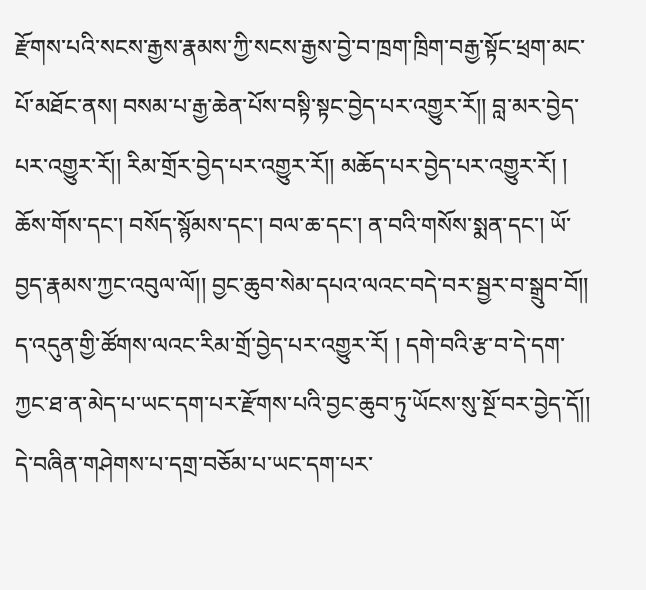རྫོགས་པའི་སངས་རྒྱས་རྣམས་ཀྱི་སངས་རྒྱས་བྱེ་བ་ཁྲག་ཁྲིག་བརྒྱ་སྟོང་ཕྲག་མང་པོ་མཐོང་ནས། བསམ་པ་རྒྱ་ཆེན་པོས་བསྟི་སྟང་བྱེད་པར་འགྱུར་རོ།། བླ་མར་བྱེད་པར་འགྱུར་རོ།། རིམ་གྲོར་བྱེད་པར་འགྱུར་རོ།། མཆོད་པར་བྱེད་པར་འགྱུར་རོ། ། ཆོས་གོས་དང་། བསོད་སྙོམས་དང་། བལ་ཆ་དང་། ན་བའི་གསོས་སྨན་དང་། ཡོ་བྱད་རྣམས་ཀྱང་འབུལ་ལོ།། བྱང་ཆུབ་སེམ་དཔའ་ལའང་བདེ་བར་སྦྱར་བ་སྒྲུབ་བོ།། ད་འདུན་གྱི་ཚོགས་ལའང་རིམ་གྲོ་བྱེད་པར་འགྱུར་རོ། ། དགེ་བའི་རྩ་བ་དེ་དག་ཀྱང་ཐ་ན་མེད་པ་ཡང་དག་པར་རྫོགས་པའི་བྱང་ཆུབ་ཏུ་ཡོངས་སུ་སྔོ་བར་བྱེད་དོ།། དེ་བཞིན་གཤེགས་པ་དགྲ་བཅོམ་པ་ཡང་དག་པར་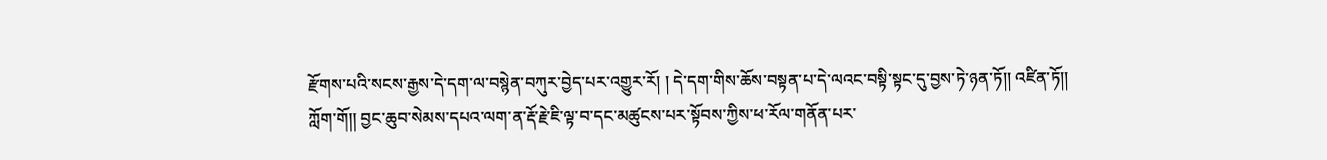རྫོགས་པའི་སངས་རྒྱས་དེ་དག་ལ་བསྙེན་བཀུར་བྱེད་པར་འགྱུར་རོ། ། དེ་དག་གིས་ཆོས་བསྟན་པ་དེ་ལའང་བསྟི་སྟང་དུ་བྱས་ཏེ་ཉན་ཏོ།། འཛིན་ཏོ།། ཀློག་གོ།། བྱང་ཆུབ་སེམས་དཔའ་ལག་ན་རྡོ་རྗེ་ཇི་ལྟ་བ་དང་མཚུངས་པར་སྟོབས་ཀྱིས་ཕ་རོལ་གནོན་པར་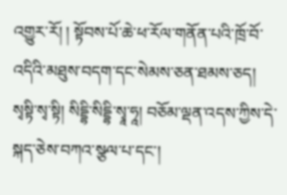འགྱུར་རོ། ། སྟོབས་པོ་ཆེ་ཕ་རོལ་གནོན་པའི་ཁྲོ་བོ་འདིའི་མཐུས་བདག་དང་སེམས་ཅན་ཐམས་ཅད། སྭསྟི་སྭ་སྟི། སིདྡྷི་སིདྡྷི་སྭཱ་ཧཱ། བཅོམ་ལྡན་འདས་ཀྱིས་དེ་སྐད་ཅེས་བཀའ་སྩལ་པ་དང་།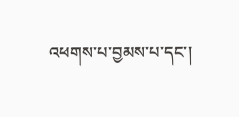འཕགས་པ་བྱམས་པ་དང་།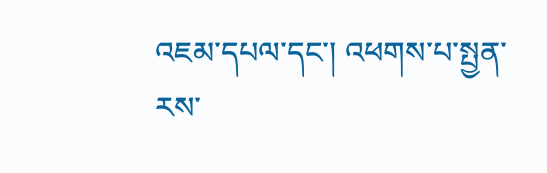འཇམ་དཔལ་དང་། འཕགས་པ་སྤྱན་རས་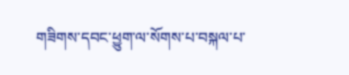གཟིགས་དབང་ཕྱུག་ལ་སོགས་པ་བསྐལ་པ་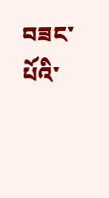བཟང་པོའི་